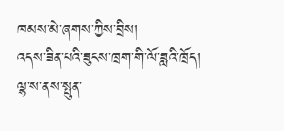ཁམས་མེ་ཞགས་ཀྱིས་བྲིས།
འདས་ཟིན་པའི་ཟུངས་ཁྲག་གི་ལོ་ཟླའི་ཁྲོད།
ལྷ་ས་ནས་སྤུན་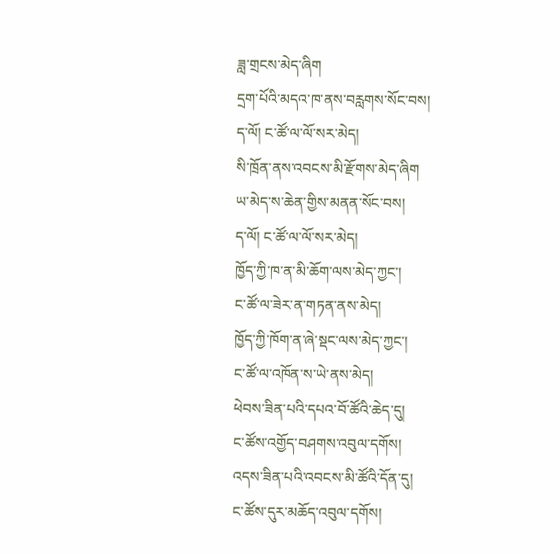ཟླ་གྲངས་མེད་ཞིག
དྲག་པོའི་མདའ་ཁ་ནས་བརླགས་སོང་བས།
ད་ལོ། ང་ཚོ་ལ་ལོ་སར་མེད།
སི་ཁྲོན་ནས་འབངས་མི་རྫོགས་མེད་ཞིག
ཡ་མེད་ས་ཆེན་གྱིས་མནན་སོང་བས།
ད་ལོ། ང་ཚོ་ལ་ལོ་སར་མེད།
ཁྱོད་ཀྱི་ཁ་ན་མི་ཆོག་ལས་མེད་ཀྱང་།
ང་ཚོ་ལ་ཟེར་ན་གཏན་ནས་མེད།
ཁྱོད་ཀྱི་ཁོག་ན་ཞེ་སྡང་ལས་མེད་ཀྱང་།
ང་ཚོ་ལ་འཁོན་ས་ཡེ་ནས་མེད།
ཕེབས་ཟིན་པའི་དཔའ་བོ་ཚོའི་ཆེད་དུ།
ང་ཚོས་འགྱོད་བཤགས་འབུལ་དགོས།
འདས་ཟིན་པའི་འབངས་མི་ཚོའི་དོན་དུ།
ང་ཚོས་དུར་མཆོད་འབུལ་དགོས།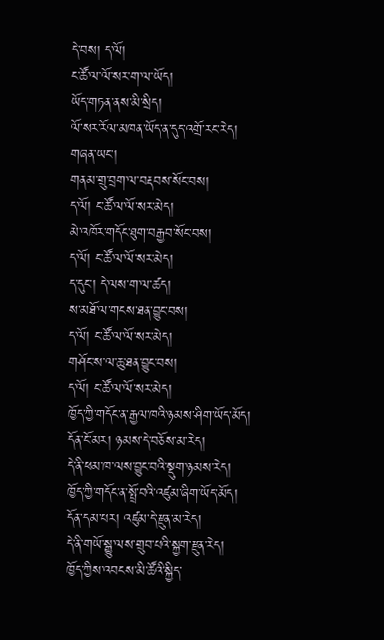དེ་བས། ད་ལོ།
ང་ཚོ་ལ་ལོ་སར་ག་ལ་ཡོད།
ཡོད་གཏན་ནས་མི་སྲིད།
ལོ་སར་རོལ་མཁན་ཡོད་ན་དུད་འགྲོ་རང་རེད།
གཞན་ཡང་།
གནམ་གྲུ་བྲག་ལ་བརྡབས་སོང་བས།
ད་ལོ། ང་ཚོ་ལ་ལོ་སར་མེད།
མེ་འཁོར་གདོང་ཐུག་བརྒྱབ་སོང་བས།
ད་ལོ། ང་ཚོ་ལ་ལོ་སར་མེད།
ད་དུང་། དེ་ལས་ག་ལ་ཚད།
ས་མཐོ་ལ་གངས་ཐན་བྱུང་བས།
ད་ལོ། ང་ཚོ་ལ་ལོ་སར་མེད།
གཤོང་ས་ལ་ཆུ་ཐན་བྱུང་བས།
ད་ལོ། ང་ཚོ་ལ་ལོ་སར་མེད།
ཁྱོད་ཀྱི་གདོང་ན་རྒྱལ་ཁའི་ཉམས་ཤིག་ཡོད་མོད།
དོན་ངོ་མར། ཉམས་དེ་བཅོས་མ་རེད།
དེ་ནི་ཕམ་ཁ་ལས་བྱུང་བའི་སྡུག་ཉམས་རེད།
ཁྱོད་ཀྱི་གདོང་ན་སྤྲོ་བའི་འཛུམ་ཞིག་ཡོད་མོད།
དོན་དམ་པར། འཛུམ་དེ་རྫུན་མ་རེད།
དེ་ནི་གཡོ་སྒྱུ་ལས་གྲུབ་པའི་སྐྱག་རྫུན་རེད།
ཁྱོད་ཀྱིས་འབངས་མི་ཚོའི་སྐྱིད་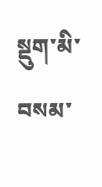སྡུག་མི་བསམ་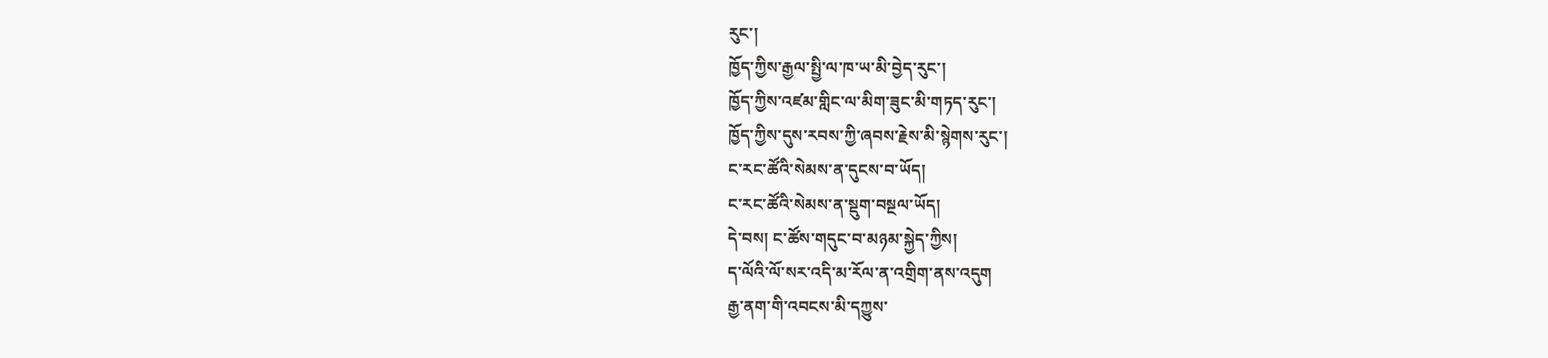རུང་།
ཁྱོད་ཀྱིས་རྒྱལ་སྤྱི་ལ་ཁ་ཡ་མི་བྱེད་རུང་།
ཁྱོད་ཀྱིས་འཛམ་གླིང་ལ་མིག་ཟུང་མི་གཏད་རུང་།
ཁྱོད་ཀྱིས་དུས་རབས་ཀྱི་ཞབས་རྗེས་མི་སྙེགས་རུང་།
ང་རང་ཚོའི་སེམས་ན་དུངས་བ་ཡོད།
ང་རང་ཚོའི་སེམས་ན་སྡུག་བསྔལ་ཡོད།
དེ་བས། ང་ཚོས་གདུང་བ་མཉམ་སྐྱེད་ཀྱིས།
ད་ལོའི་ལོ་སར་འདི་མ་རོལ་ན་འགྲིག་ནས་འདུག
རྒྱ་ནག་གི་འབངས་མི་དཀྱུས་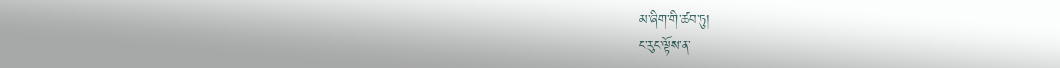མ་ཞིག་གི་ཚབ་ཏུ།
ང་རུང་ལྟོས་ན་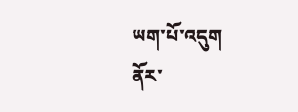ཡག་པོ་འདུག
ནོར་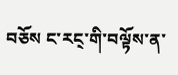བཅོས ང་རང྄་གི་བལྟོས་ན་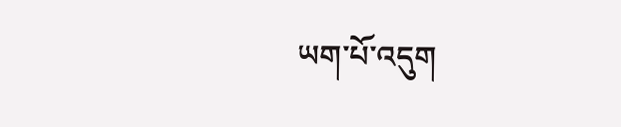ཡག་པོ་འདུག